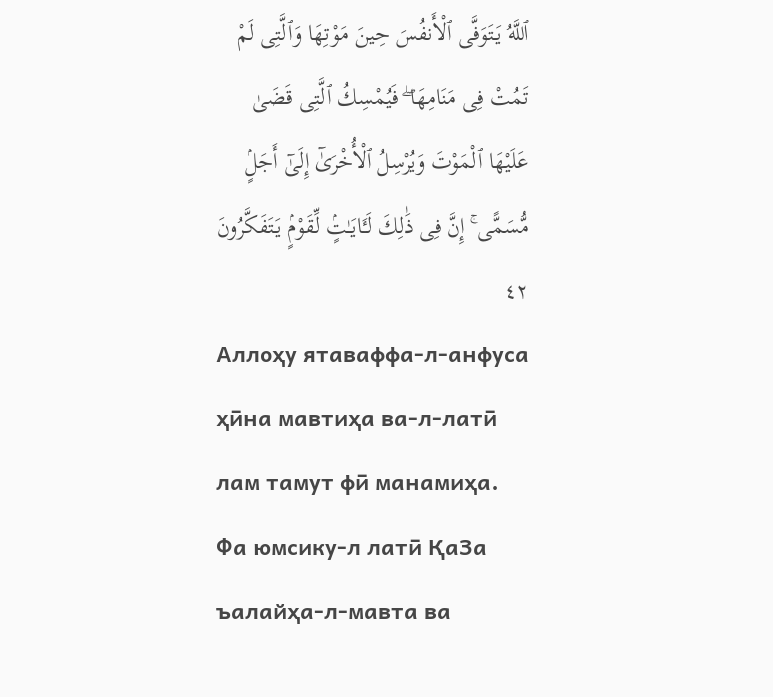ٱللَّهُ يَتَوَفَّى ٱلْأَنفُسَ حِينَ مَوْتِهَا وَٱلَّتِى لَمْ تَمُتْ فِى مَنَامِهَا ۖ فَيُمْسِكُ ٱلَّتِى قَضَىٰ عَلَيْهَا ٱلْمَوْتَ وَيُرْسِلُ ٱلْأُخْرَىٰٓ إِلَىٰٓ أَجَلٍۢ مُّسَمًّى ۚ إِنَّ فِى ذَٰلِكَ لَـَٔايَـٰتٍۢ لِّقَوْمٍۢ يَتَفَكَّرُونَ ٤٢
Аллоҳу ятаваффа-л-анфуса ҳӣна мавтиҳа ва-л-латӣ лам тамут фӣ манамиҳа. Фа юмсику-л латӣ ҚаЗа ъалайҳа-л-мавта ва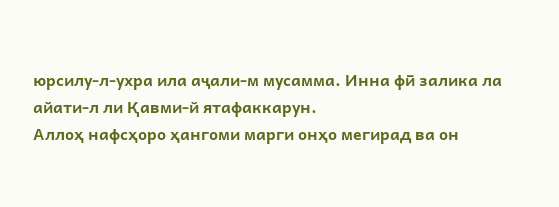юрсилу-л-ухра ила аҷали-м мусамма. Инна фӣ залика ла айати-л ли Қавми-й ятафаккарун.
Аллоҳ нафсҳоро ҳангоми марги онҳо мегирад ва он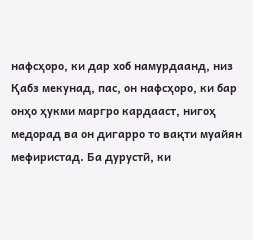нафсҳоро, ки дар хоб намурдаанд, низ Қабз мекунад, пас, он нафсҳоро, ки бар онҳо ҳукми маргро кардааст, нигоҳ медорад ва он дигарро то вақти муайян мефиристад. Ба дурустӣ, ки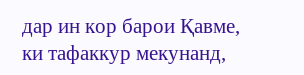дар ин кор барои Қавме, ки тафаккур мекунанд,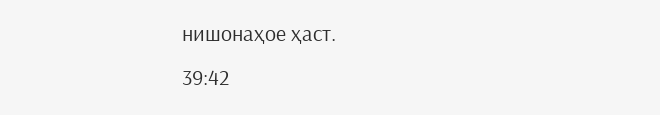нишонаҳое ҳаст.
39:42